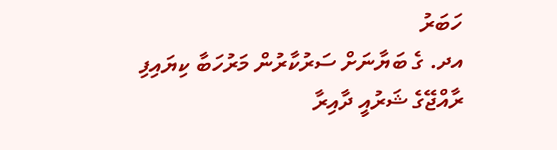ހަބަރު
އދ. ގެ ބަޔާނަށް ސަރުކާރުން މަރުހަބާ ކިޔައިފި
ރާއްޖޭގެ ޝަރުއީ ދާއިރާ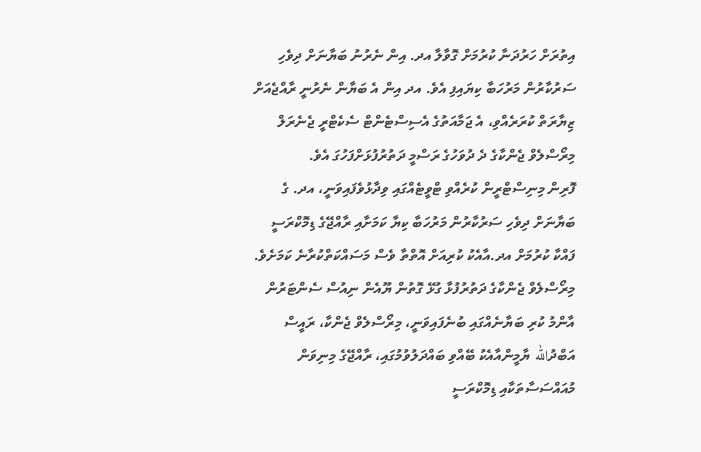އިތުރަށް ހަރުދަނާ ކުރުމަށް ގޮވާލާ އދ. އިން ނެރުނު ބަޔާނަށް ދިވެހި ސަރުކާރުން މަރުހަބާ ކިޔައިފި އެވެ. އދ އިން އެ ބަޔާން ނެރުނީ ރާއްޖެއަށް ޒިޔާރަތް ކުރަރެއްވި، އެ ޖަމާއަތުގެ އެސިސްޓެންޓް ސެކެޓްރީ ޖެނެރަލް މިރޯސްލެވް ޖެންކާގެ ދެ ދުވަހުގެ ރަސްމީ ދަތުރުފުޅަށްފަހުގަ އެވެ.
ފޮރިން މިނިސްޓްރީން ކުރެއްވި ޓްވީޓެއްގައި ވިދާޅުވެފައިވަނީ، އދ. ގެ ބަޔާނަށް ދިވެހި ސަރުކާރުން މަރުހަބާ ކިޔާ ކަމަށާއި ރާއްޖޭގެ ޑިމޮކްރަސީ ފައްކާ ކުރުމަށް އދ.އާއެކު ކުރިއަށް އޮތްތާ ވެސް މަސައްކަތްކުރާނެ ކަމަށެވެ.
މިރޯސްލެވް ޖެންކާގެ ދަތުރުފުޅާ ގުޅޭ ގޮތުން ޔޫއެން ނިއުސް ސެންޓަރުން އާންމު ކުރި ބަޔާނެއްގައި ބުނެފައިވަނީ، މިރޯސްލެވް ޖެންކާ، ރައީސް އަބްދުالله ޔާމީންއާއެކު ބޭއްވި ބައްދަލުވުމުގައި، ރާއްޖޭގެ މިނިވަން މުއައްސަސާތަކާއި ޑިމޮކްރަސީ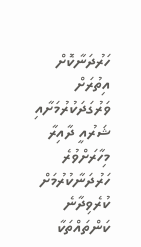ހަރުދަނާކޮށް އިތުރަށް ވަރުގަދަކުރުމަށާއި ޝަރުއީ ދާއިރާ މިހާރަށްވުރެ ހަރުދަނާކުރުމަށް ކުރެވިދާނެ ކަންތައްތަކާ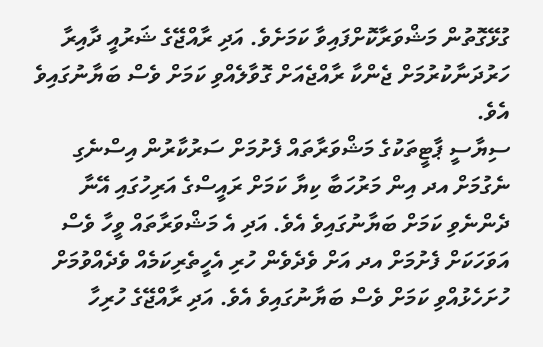ގުޅޭގޮތުން މަޝްވަރާކޮށްފައިވާ ކަމަށެވެ. އަދި ރާއްޖޭގެ ޝަރުއީ ދާއިރާ ހަރުދަނާކުރުމަށް ޖެންކާ ރާއްޖެއަށް ގޮވާލެއްވި ކަމަށް ވެސް ބަޔާނުގައިވެ އެވެ.
ސިޔާސީ ޕާޓީތަކުގެ މަޝްވަރާތައް ފެށުމަށް ސަރުކާރުން އިސްނެގި ނެގުމަށް އދ އިން މަރުހަބާ ކިޔާ ކަމަށް ރައީސްގެ އަރިހުގައި އޭނާ ދެންނެވި ކަމަށް ބަޔާނުގައިވެ އެވެ. އަދި އެ މަޝްވަރާތައް ވީހާ ވެސް އަވަހަކަށް ފެށުމަށް އދ އަށް ވެދެވެން ހުރި އެހީތެރިކަމެއް ވެދެއްވުމަށް ހުށަހެޅުއްވި ކަމަށް ވެސް ބަޔާނުގައިވެ އެވެ. އަދި ރާއްޖޭގެ ހުރިހާ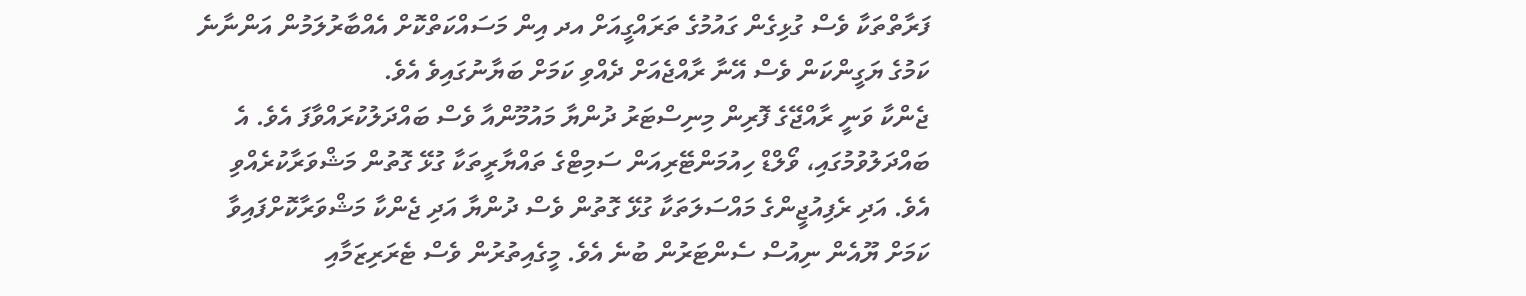ފަރާތްތަކާ ވެސް ގުޅިގެން ގައުމުގެ ތަރައްގީއަށް އދ އިން މަސައްކަތްކޮށް އެއްބާރުލަމުން އަންނާނެ ކަމުގެ ޔަގީންކަން ވެސް އޭނާ ރާއްޖެއަށް ދެއްވި ކަމަށް ބަޔާނުގައިވެ އެވެ.
ޖެންކާ ވަނީ ރާއްޖޭގެ ފޮރިން މިނިސްޓަރު ދުންޔާ މައުމޫންއާ ވެސް ބައްދަލުކުރައްވާފަ އެވެ. އެ ބައްދަލުވުމުގައި، ވޯލްޑް ހިއުމަންޓޭރިއަން ސަމިޓްގެ ތައްޔާރީތަކާ ގުޅޭ ގޮތުން މަޝްވަރާކުރެއްވި އެވެ. އަދި ރެފިއުޖީންގެ މައްސަލަތަކާ ގުޅޭ ގޮތުން ވެސް ދުންޔާ އަދި ޖެންކާ މަޝްވަރާކޮށްފައިވާ ކަމަށް ޔޫއެން ނިއުސް ސެންޓަރުން ބުނެ އެވެ. މީގެއިތުރުން ވެސް ޓެރަރިޒަމާއި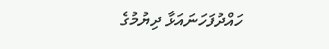ހައްދުފަހަނައަޅާ ދިޔުމުގެ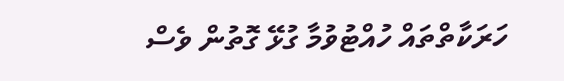ހަރަކާތްތައް ހުއްޓުވުމާ ގުޅޭ ގޮތުން ވެސް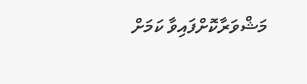މަޝްވަރާކޮށްފައިވާ ކަމަށް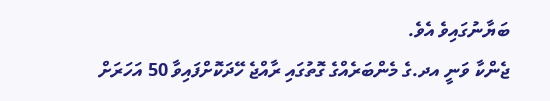ބަޔާނުގައިވެ އެވެ.
ޖެންކާ ވަނީ އދ.ގެ މެންބަރެއްގެ ގޮތުގައި ރާއްޖެ ހޭދަކޮށްފައިވާ 50 އަހަރަށް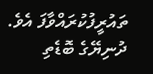ތައުރީފުކުރައްވާފަ އެވެ. ދުނިޔޭގެ ބޮޑެތި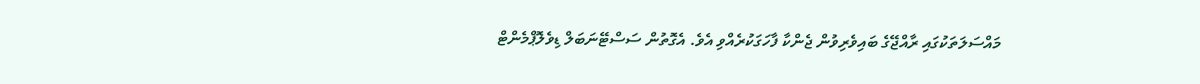މައްސަލަތަކުގައި ރާއްޖޭގެ ބައިވެރިވުން ޖެންކާ ފާހަގަކުރެއްވި އެވެ. އެގޮތުން ސަސްޓޭނަބަލް ޑިވެލޮޕްމެންޓް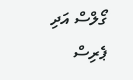ގޯލްސް އަދި ޕެރިސް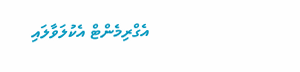އެގްރިމެންޓް އެކުލަވާލައި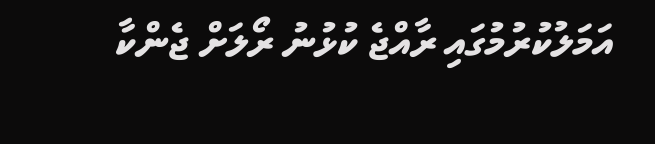އަމަލުކުރުމުގައި ރާއްޖެ ކުޅުނު ރޯލަށް ޖެންކާ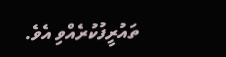ތައުރީފުކުރެއްވި އެވެ.